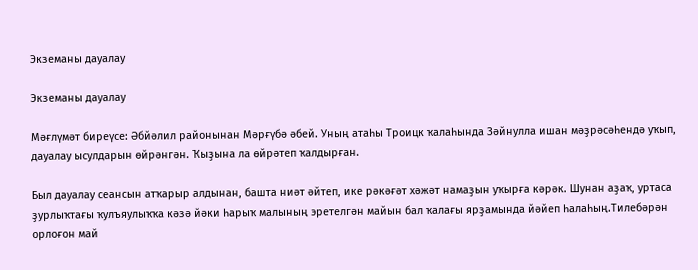Экземаны дауалау

Экземаны дауалау

Мәғлүмәт биреүсе: Әбйәлил районынан Мәрғүбә әбей. Уның атаһы Троицк ҡалаһында Зәйнулла ишан мәҙрәсәһендә уҡып, дауалау ысулдарын өйрәнгән. Ҡыҙына ла өйрәтеп ҡалдырған.

Был дауалау сеансын атҡарыр алдынан, башта ниәт әйтеп, ике рәкәғәт хәжәт намаҙын уҡырға кәрәк. Шунан аҙаҡ, уртаса ҙурлыҡтағы ҡулъяулыҡҡа кәзә йәки һарыҡ малының эретелгән майын бал ҡалағы ярҙамында йәйеп һалаһың.Тилебәрән орлоғон май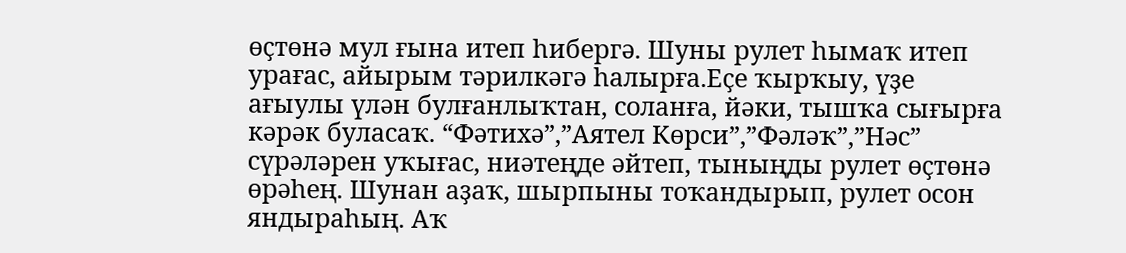өҫтөнә мул ғына итеп һибергә. Шуны рулет һымаҡ итеп урағас, айырым тәрилкәгә һалырға.Еҫе ҡырҡыу, үҙе ағыулы үлән булғанлыҡтан, соланға, йәки, тышҡа сығырға кәрәк буласаҡ. “Фәтихә”,”Аятел Көрси”,”Фәләҡ”,”Нәс” сүрәләрен уҡығас, ниәтеңде әйтеп, тыныңды рулет өҫтөнә өрәһең. Шунан аҙаҡ, шырпыны тоҡандырып, рулет осон яндыраһың. Аҡ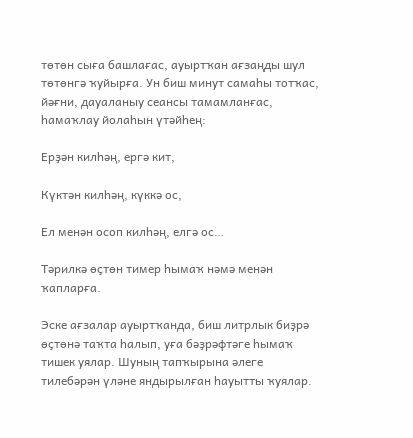төтөн сыға башлағас, ауыртҡан ағзаңды шул төтөнгә ҡуйырға. Ун биш минут самаһы тотҡас, йәғни, дауаланыу сеансы тамамланғас, һамаҡлау йолаһын үтәйһең:

Ерҙән килһәң, ергә кит,

Күктән килһәң, күккә ос,

Ел менән осоп килһәң, елгә ос…

Тәрилкә өҫтөн тимер һымаҡ нәмә менән ҡапларға.

Эске ағзалар ауыртҡанда, биш литрлык биҙрә өҫтөнә таҡта һалып, уға бәҙрәфтәге һымаҡ тишек уялар. Шуның тапҡырына әлеге тилебәрән үләне яндырылған һауытты ҡуялар.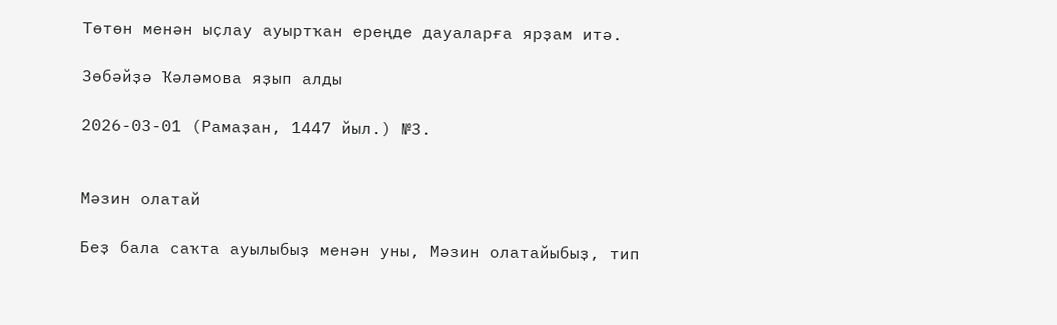Төтөн менән ыҫлау ауыртҡан ереңде дауаларға ярҙам итә.

Зөбәйҙә Ҡәләмова яҙып алды

2026-03-01 (Рамаҙан, 1447 йыл.) №3.


Мәзин олатай

Беҙ бала саҡта ауылыбыҙ менән уны, Мәзин олатайыбыҙ, тип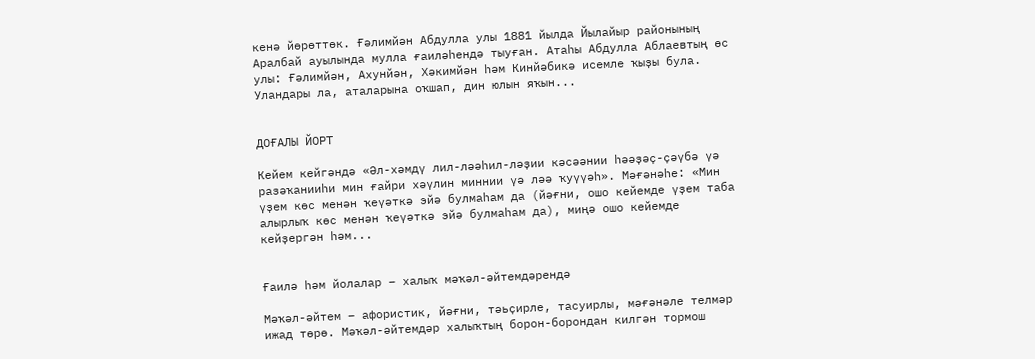кенә йөрөттөк. Ғәлимйән Абдулла улы 1881 йылда Йылайыр районының Аралбай ауылында мулла ғаиләһендә тыуған. Атаһы Абдулла Аблаевтың өс улы: Ғәлимйән, Ахунйән, Хәкимйән һәм Кинйәбикә исемле ҡыҙы була. Уландары ла, аталарына оҡшап, дин юлын яҡын...


ДОҒАЛЫ ЙОРТ

Кейем кейгәндә «Әл-хәмдү лил-ләәһил-ләҙии кәсәәнии һәәҙәҫ-ҫәүбә үә разәҡанииһи мин ғайри хәүлин миннии үә ләә ҡуүүәһ». Мәғәнәһе: «Мин үҙем көс менән ҡеүәткә эйә булмаһам да (йәғни, ошо кейемде үҙем таба алырлыҡ көс менән ҡеүәткә эйә булмаһам да), миңә ошо кейемде кейҙергән һәм...


Ғаилә һәм йолалар − халыҡ мәҡәл-әйтемдәрендә

Мәҡәл-әйтем – афористик, йәғни, тәьҫирле, тасуирлы, мәғәнәле телмәр ижад төрө. Мәҡәл-әйтемдәр халыҡтың борон-борондан килгән тормош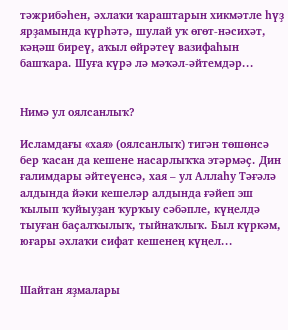тәжрибәһен, әхлаҡи ҡараштарын хикмәтле һүҙ ярҙамында күрһәтә, шулай уҡ өгөт-нәсихәт, кәңәш биреү, аҡыл өйрәтеү вазифаһын башҡара. Шуға күрә лә мәҡәл-әйтемдәр...


Нимә ул оялсанлыҡ?

Исламдағы «хая» (оялсанлыҡ) тигән төшөнсә бер ҡасан да кешене насарлыҡҡа этәрмәҫ. Дин ғалимдары әйтеүенсә, хая – ул Аллаһу Тәғәлә алдында йәки кешеләр алдында ғәйеп эш ҡылып ҡуйыуҙан ҡурҡыу сәбәпле, күңелдә тыуған баҫалҡылыҡ, тыйнаҡлыҡ. Был күркәм, юғары әхлаҡи сифат кешенең күңел...


Шайтан яҙмалары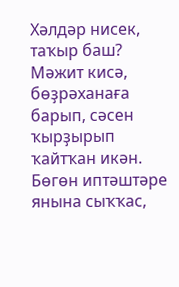Хәлдәр нисек, таҡыр баш? Мәжит кисә, бөҙрәханаға барып, сәсен ҡырҙырып ҡайтҡан икән. Бөгөн иптәштәре янына сыҡҡас,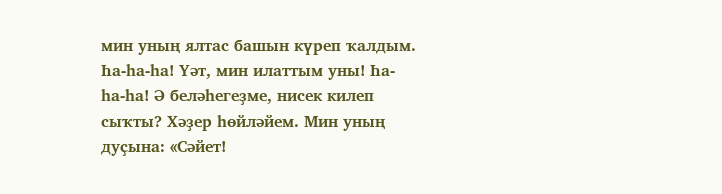мин уның ялтас башын күреп ҡалдым. Һа-һа-һа! Үәт, мин илаттым уны! Һа-һа-һа! Ә беләһегеҙме, нисек килеп сыҡты? Хәҙер һөйләйем. Мин уның дуҫына: «Сәйет!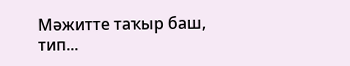Мәжитте таҡыр баш, тип...